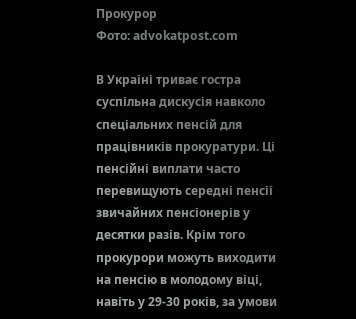Прокурор
Фото: advokatpost.com

В Україні триває гостра суспільна дискусія навколо спеціальних пенсій для працівників прокуратури. Ці пенсійні виплати часто перевищують середні пенсії звичайних пенсіонерів у десятки разів. Крім того прокурори можуть виходити на пенсію в молодому віці, навіть у 29-30 років, за умови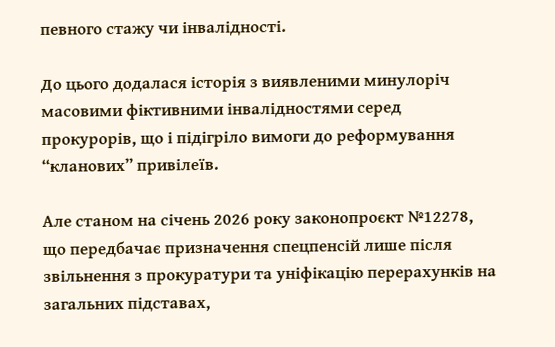певного стажу чи інвалідності.

До цього додалася історія з виявленими минулоріч масовими фіктивними інвалідностями серед прокурорів, що і підігріло вимоги до реформування “кланових” привілеїв.

Але станом на січень 2026 року законопроєкт №12278, що передбачає призначення спецпенсій лише після звільнення з прокуратури та уніфікацію перерахунків на загальних підставах,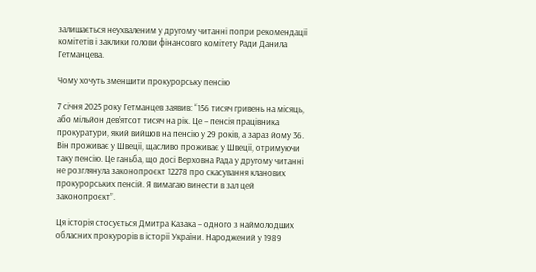залишається неухваленим у другому читанні попри рекомендації комітетів і заклики голови фінансовго комітету Ради Данила Гетманцева.

Чому хочуть зменшити прокурорську пенсію

7 січня 2025 року Гетманцев заявив: “156 тисяч гривень на місяць, або мільйон дев’ятсот тисяч на рік. Це – пенсія працівника прокуратури, який вийшов на пенсію у 29 років, а зараз йому 36. Він проживає у Швеції, щасливо проживає у Швеції, отримуючи таку пенсію. Це ганьба, що досі Верховна Рада у другому читанні не розглянула законопроєкт 12278 про скасування кланових прокурорських пенсій. Я вимагаю винести в зал цей законопроєкт”.

Ця історія стосується Дмитра Казака – одного з наймолодших обласних прокурорів в історії України. Народжений у 1989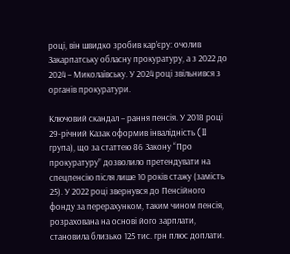році, він швидко зробив кар’єру: очолив Закарпатську обласну прокуратуру, а з 2022 до 2024 – Миколаївську. У 2024 році звільнився з органів прокуратури.

Ключовий скандал – рання пенсія. У 2018 році 29-річний Казак оформив інвалідність (II група), що за статтею 86 Закону “Про прокуратуру” дозволило претендувати на спецпенсію після лише 10 років стажу (замість 25). У 2022 році звернувся до Пенсійного фонду за перерахунком, таким чином пенсія, розрахована на основі його зарплати, становила близько 125 тис. грн плюс доплати.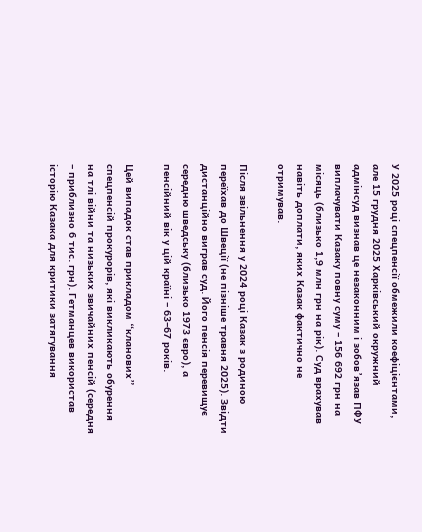У 2025 році спецпенсії обмежили коефіцієнтами, але 15 грудня 2025 Харківський окружний адмінсуд визнав це незаконним і зобов’язав ПФУ виплачувати Казаку повну суму – 156 692 грн на місяць (близько 1,9 млн грн на рік). Суд врахував навіть доплати, яких Казак фактично не отримував.

Після звільнення у 2024 році Казак з родиною переїхав до Швеції (не пізніше травня 2025). Звідти дистанційно виграв суд. Його пенсія перевищує середню шведську (близько 1973 євро), а пенсійний вік у цій країні – 63–67 років.

Цей випадок став прикладом “кланових” спецпенсій прокурорів, які викликають обурення на тлі війни та низьких звичайних пенсій (середня – приблизно 6 тис. грн). Гетманцев використав історію Казака для критики затягування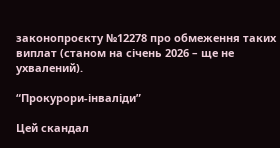законопроєкту №12278 про обмеження таких виплат (станом на січень 2026 – ще не ухвалений).

“Прокурори-інваліди”

Цей скандал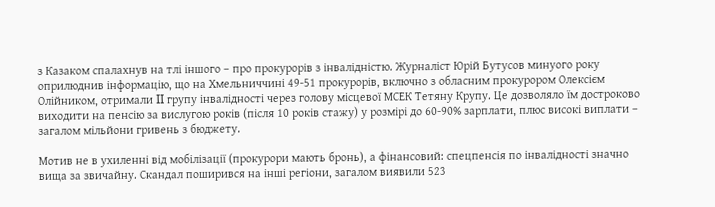з Казаком спалахнув на тлі іншого – про прокурорів з інвалідністю. Журналіст Юрій Бутусов минуого року оприлюднив інформацію, що на Хмельниччині 49-51 прокурорів, включно з обласним прокурором Олексієм Олійником, отримали II групу інвалідності через голову місцевої МСЕК Тетяну Крупу. Це дозволяло їм достроково виходити на пенсію за вислугою років (після 10 років стажу) у розмірі до 60-90% зарплати, плюс високі виплати – загалом мільйони гривень з бюджету.

Мотив не в ухиленні від мобілізації (прокурори мають бронь), а фінансовий: спецпенсія по інвалідності значно вища за звичайну. Скандал поширився на інші регіони, загалом виявили 523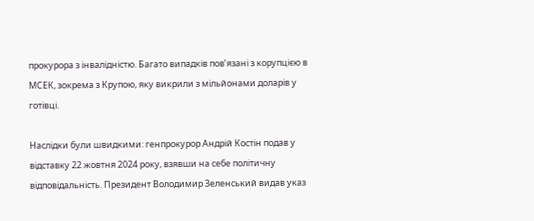прокурора з інвалідністю. Багато випадків пов’язані з корупцією в МСЕК, зокрема з Крупою, яку викрили з мільйонами доларів у готівці.

Наслідки були швидкими: генпрокурор Андрій Костін подав у відставку 22 жовтня 2024 року, взявши на себе політичну відповідальність. Президент Володимир Зеленський видав указ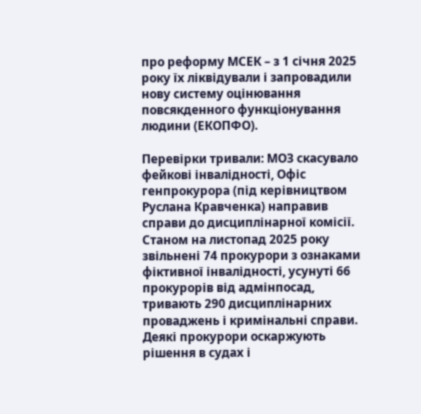про реформу МСЕК – з 1 січня 2025 року їх ліквідували і запровадили нову систему оцінювання повсякденного функціонування людини (ЕКОПФО).

Перевірки тривали: МОЗ скасувало фейкові інвалідності, Офіс генпрокурора (під керівництвом Руслана Кравченка) направив справи до дисциплінарної комісії. Станом на листопад 2025 року звільнені 74 прокурори з ознаками фіктивної інвалідності, усунуті 66 прокурорів від адмінпосад, тривають 290 дисциплінарних проваджень і кримінальні справи. Деякі прокурори оскаржують рішення в судах і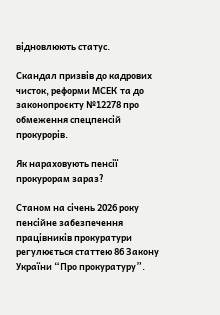відновлюють статус.

Скандал призвів до кадрових чисток, реформи МСЕК та до законопроєкту №12278 про обмеження спецпенсій прокурорів.

Як нараховують пенсії прокурорам зараз?

Станом на січень 2026 року пенсійне забезпечення працівників прокуратури регулюється статтею 86 Закону України “Про прокуратуру”.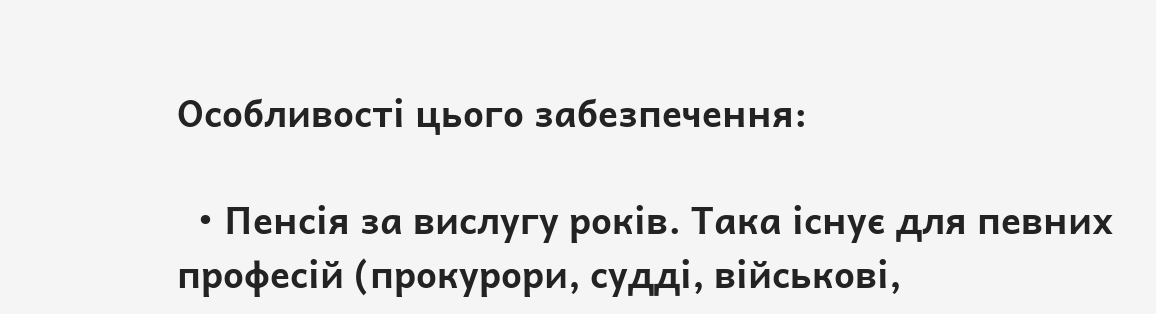Особливості цього забезпечення:

  • Пенсія за вислугу років. Така існує для певних професій (прокурори, судді, військові,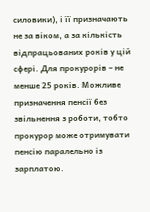силовики), і її призначають не за віком, а за кількість відпрацьованих років у цій сфері. Для прокурорів – не менше 25 років. Можливе призначення пенсії без звільнення з роботи, тобто прокурор може отримувати пенсію паралельно із зарплатою.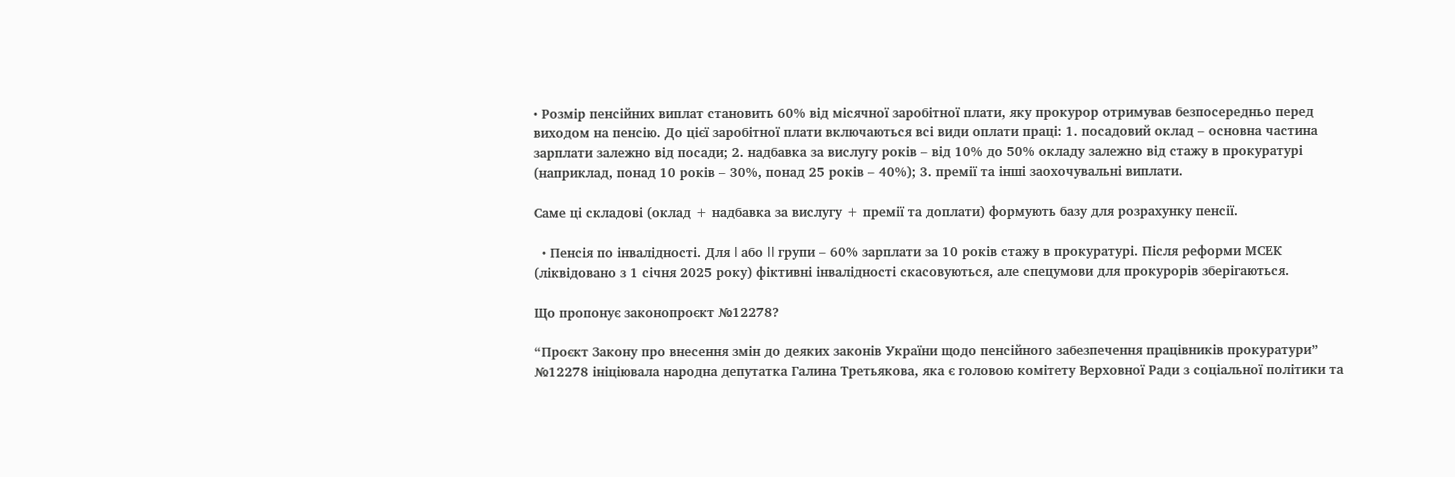• Розмір пенсійних виплат становить 60% від місячної заробітної плати, яку прокурор отримував безпосередньо перед виходом на пенсію. До цієї заробітної плати включаються всі види оплати праці: 1. посадовий оклад – основна частина зарплати залежно від посади; 2. надбавка за вислугу років – від 10% до 50% окладу залежно від стажу в прокуратурі (наприклад, понад 10 років – 30%, понад 25 років – 40%); 3. премії та інші заохочувальні виплати.

Саме ці складові (оклад + надбавка за вислугу + премії та доплати) формують базу для розрахунку пенсії.

  • Пенсія по інвалідності. Для I або II групи – 60% зарплати за 10 років стажу в прокуратурі. Після реформи МСЕК (ліквідовано з 1 січня 2025 року) фіктивні інвалідності скасовуються, але спецумови для прокурорів зберігаються.

Що пропонує законопроєкт №12278?

“Проєкт Закону про внесення змін до деяких законів України щодо пенсійного забезпечення працівників прокуратури” №12278 ініціювала народна депутатка Галина Третьякова, яка є головою комітету Верховної Ради з соціальної політики та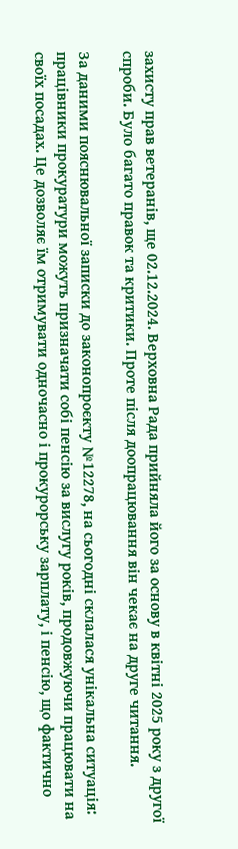захисту прав ветеранів, ще 02.12.2024. Верховна Рада прийняла його за основу в квітні 2025 року з другої спроби. Було багато правок та критики. Проте після доопрацювання він чекає на друге читання.

За даними пояснювальної записки до законопроєкту №12278, на сьогодні склалася унікальна ситуація: працівники прокуратури можуть призначати собі пенсію за вислугу років, продовжуючи працювати на своїх посадах. Це дозволяє їм отримувати одночасно і прокурорську зарплату, і пенсію, що фактично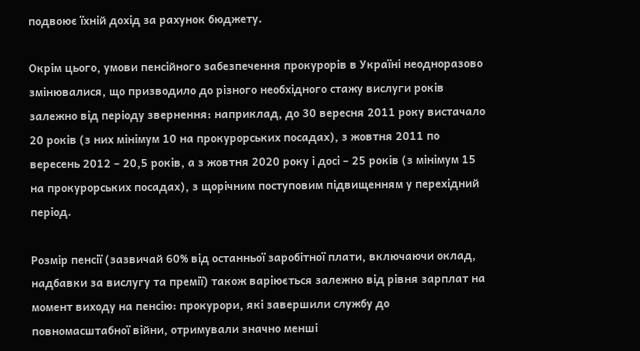подвоює їхній дохід за рахунок бюджету.

Окрім цього, умови пенсійного забезпечення прокурорів в Україні неодноразово змінювалися, що призводило до різного необхідного стажу вислуги років залежно від періоду звернення: наприклад, до 30 вересня 2011 року вистачало 20 років (з них мінімум 10 на прокурорських посадах), з жовтня 2011 по вересень 2012 – 20,5 років, а з жовтня 2020 року і досі – 25 років (з мінімум 15 на прокурорських посадах), з щорічним поступовим підвищенням у перехідний період.

Розмір пенсії (зазвичай 60% від останньої заробітної плати, включаючи оклад, надбавки за вислугу та премії) також варіюється залежно від рівня зарплат на момент виходу на пенсію: прокурори, які завершили службу до повномасштабної війни, отримували значно менші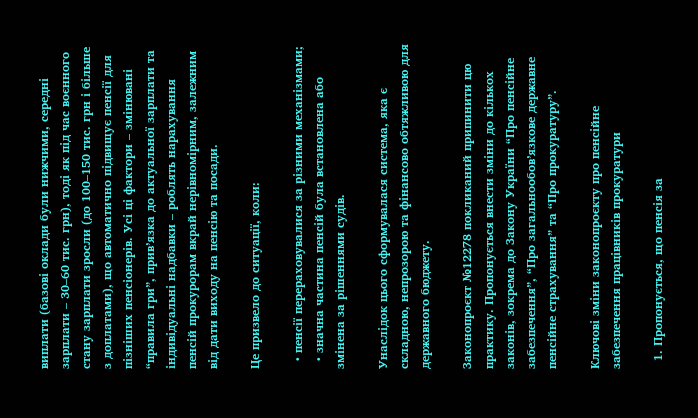виплати (базові оклади були нижчими, середні зарплати – 30–60 тис. грн), тоді як під час воєнного стану зарплати зросли (до 100–150 тис. грн і більше з доплатами), що автоматично підвищує пенсії для пізніших пенсіонерів. Усі ці фактори – змінювані “правила гри”, прив’язка до актуальної зарплати та індивідуальні надбавки – роблять нарахування пенсій прокурорам вкрай нерівномірним, залежним від дати виходу на пенсію та посади.

Це призвело до ситуації, коли:

  • пенсії перераховувалися за різними механізмами;
  • значна частина пенсій була встановлена або змінена за рішеннями судів.

Унаслідок цього сформувалася система, яка є складною, непрозорою та фінансово обтяжливою для державного бюджету.

Законопроєкт №12278 покликаний припинити цю практику. Пропонується внести зміни до кількох законів, зокрема до Закону України “Про пенсійне забезпечення”, “Про загальнообов’язкове державне пенсійне страхування” та “Про прокуратуру”.

Ключові зміни законопроєкту про пенсійне забезпечення працівників прокуратури

  1. Пропонується, що пенсія за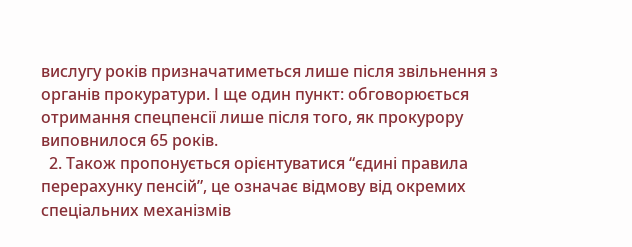вислугу років призначатиметься лише після звільнення з органів прокуратури. І ще один пункт: обговорюється отримання спецпенсії лише після того, як прокурору виповнилося 65 років.
  2. Також пропонується орієнтуватися “єдині правила перерахунку пенсій”, це означає відмову від окремих спеціальних механізмів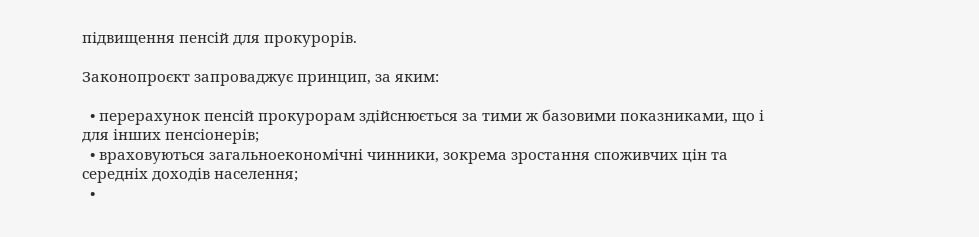підвищення пенсій для прокурорів.

Законопроєкт запроваджує принцип, за яким:

  • перерахунок пенсій прокурорам здійснюється за тими ж базовими показниками, що і для інших пенсіонерів;
  • враховуються загальноекономічні чинники, зокрема зростання споживчих цін та середніх доходів населення;
  •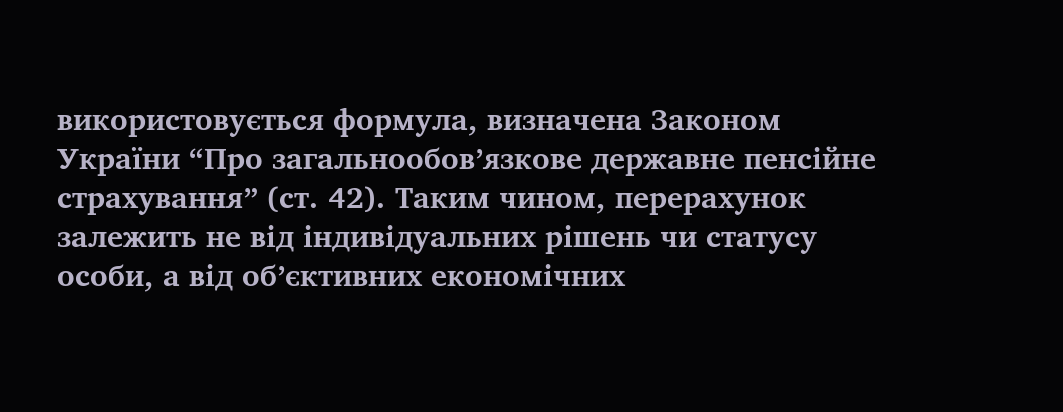використовується формула, визначена Законом України “Про загальнообов’язкове державне пенсійне страхування” (ст. 42). Таким чином, перерахунок залежить не від індивідуальних рішень чи статусу особи, а від об’єктивних економічних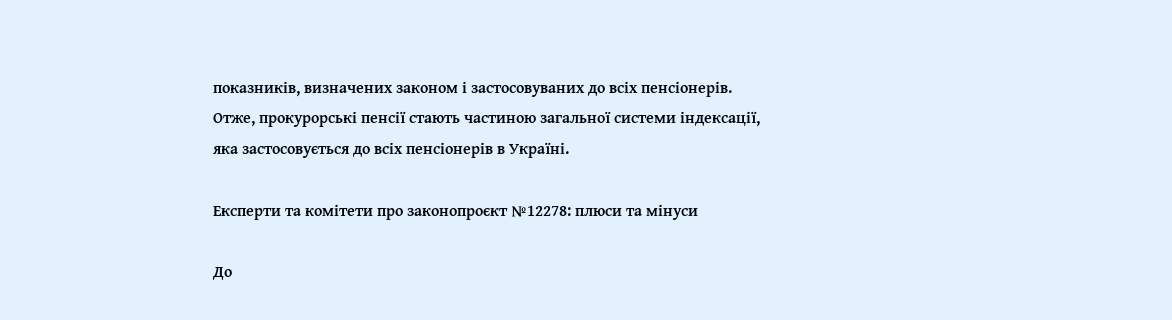показників, визначених законом і застосовуваних до всіх пенсіонерів. Отже, прокурорські пенсії стають частиною загальної системи індексації, яка застосовується до всіх пенсіонерів в Україні.

Експерти та комітети про законопроєкт №12278: плюси та мінуси

До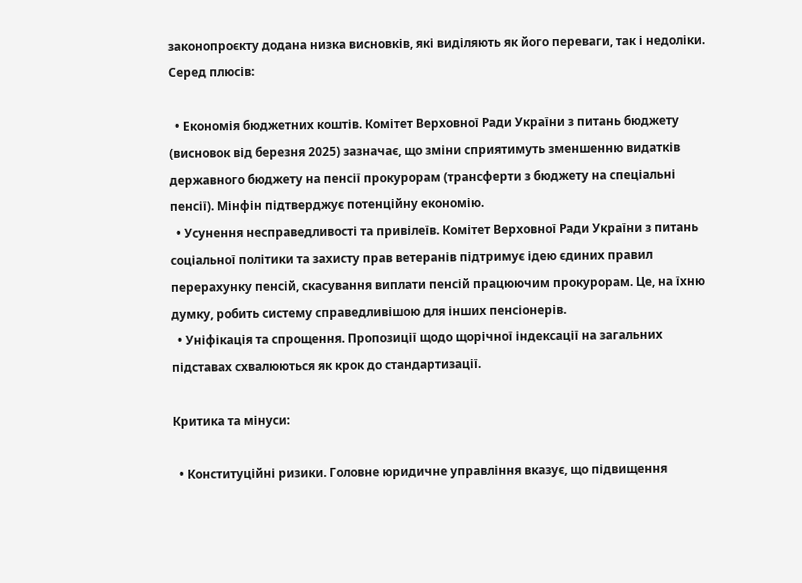законопроєкту додана низка висновків, які виділяють як його переваги, так і недоліки. Серед плюсів:

  • Економія бюджетних коштів. Комітет Верховної Ради України з питань бюджету (висновок від березня 2025) зазначає, що зміни сприятимуть зменшенню видатків державного бюджету на пенсії прокурорам (трансферти з бюджету на спеціальні пенсії). Мінфін підтверджує потенційну економію.
  • Усунення несправедливості та привілеїв. Комітет Верховної Ради України з питань соціальної політики та захисту прав ветеранів підтримує ідею єдиних правил перерахунку пенсій, скасування виплати пенсій працюючим прокурорам. Це, на їхню думку, робить систему справедливішою для інших пенсіонерів.
  • Уніфікація та спрощення. Пропозиції щодо щорічної індексації на загальних підставах схвалюються як крок до стандартизації.

Критика та мінуси:

  • Конституційні ризики. Головне юридичне управління вказує, що підвищення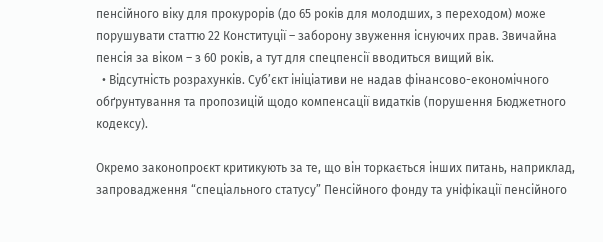пенсійного віку для прокурорів (до 65 років для молодших, з переходом) може порушувати статтю 22 Конституції – заборону звуження існуючих прав. Звичайна пенсія за віком – з 60 років, а тут для спецпенсії вводиться вищий вік.
  • Відсутність розрахунків. Суб’єкт ініціативи не надав фінансово-економічного обґрунтування та пропозицій щодо компенсації видатків (порушення Бюджетного кодексу).

Окремо законопроєкт критикують за те, що він торкається інших питань, наприклад, запровадження “спеціального статусу” Пенсійного фонду та уніфікації пенсійного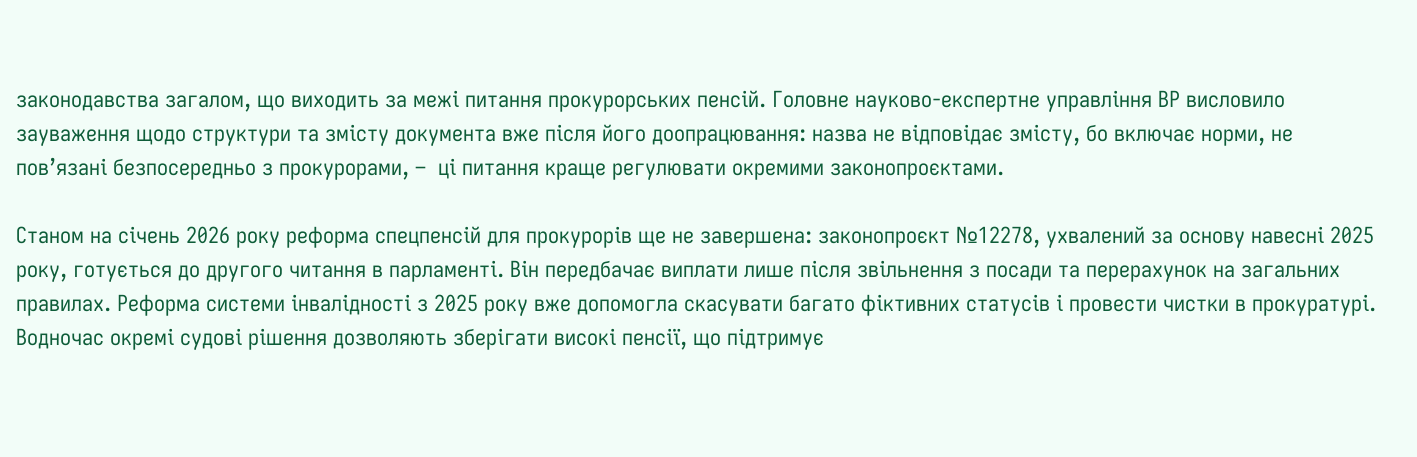законодавства загалом, що виходить за межі питання прокурорських пенсій. Головне науково-експертне управління ВР висловило зауваження щодо структури та змісту документа вже після його доопрацювання: назва не відповідає змісту, бо включає норми, не пов’язані безпосередньо з прокурорами, –  ці питання краще регулювати окремими законопроєктами.

Станом на січень 2026 року реформа спецпенсій для прокурорів ще не завершена: законопроєкт №12278, ухвалений за основу навесні 2025 року, готується до другого читання в парламенті. Він передбачає виплати лише після звільнення з посади та перерахунок на загальних правилах. Реформа системи інвалідності з 2025 року вже допомогла скасувати багато фіктивних статусів і провести чистки в прокуратурі. Водночас окремі судові рішення дозволяють зберігати високі пенсії, що підтримує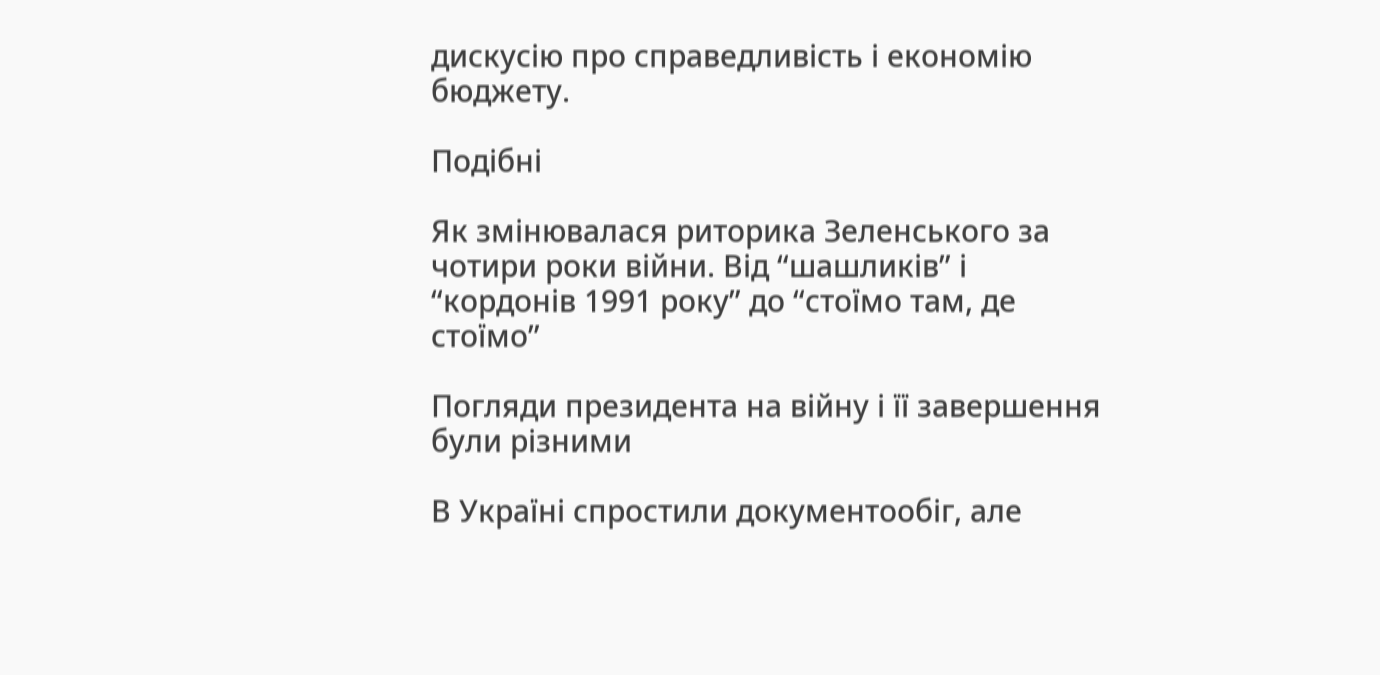дискусію про справедливість і економію бюджету.

Подібні

Як змінювалася риторика Зеленського за чотири роки війни. Від “шашликів” і “кордонів 1991 року” до “стоїмо там, де стоїмо”

Погляди президента на війну і її завершення були різними

В Україні спростили документообіг, але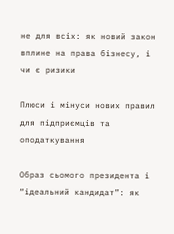не для всіх: як новий закон вплине на права бізнесу, і чи є ризики

Плюси і мінуси нових правил для підприємців та оподаткування

Образ сьомого президента і “ідеальний кандидат”: як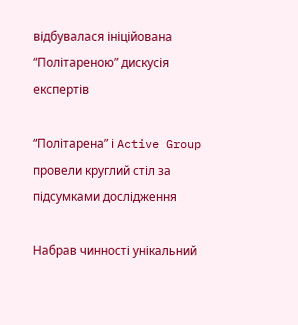відбувалася ініційована “Політареною” дискусія експертів

“Політарена” і Active Group провели круглий стіл за підсумками дослідження

Набрав чинності унікальний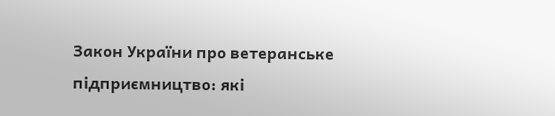Закон України про ветеранське підприємництво: які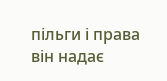пільги і права він надає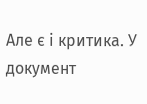Але є і критика. У документ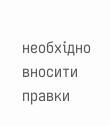необхідно вносити правки